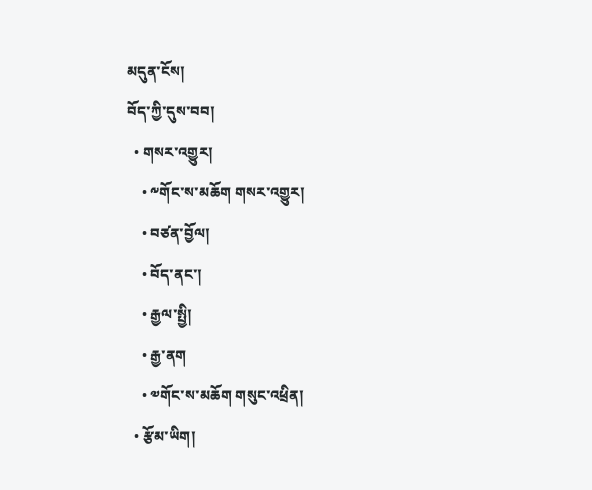མདུན་ངོས།
བོད་ཀྱི་དུས་བབ།
  • གསར་འགྱུར།
    • ༸གོང་ས་མཆོག གསར་འགྱུར།
    • བཙན་བྱོལ།
    • བོད་ནང་།
    • རྒྱལ་སྤྱི།
    • རྒྱ་ནག
    • ༧གོང་ས་མཆོག གསུང་འཕྲིན།
  • རྩོམ་ཡིག།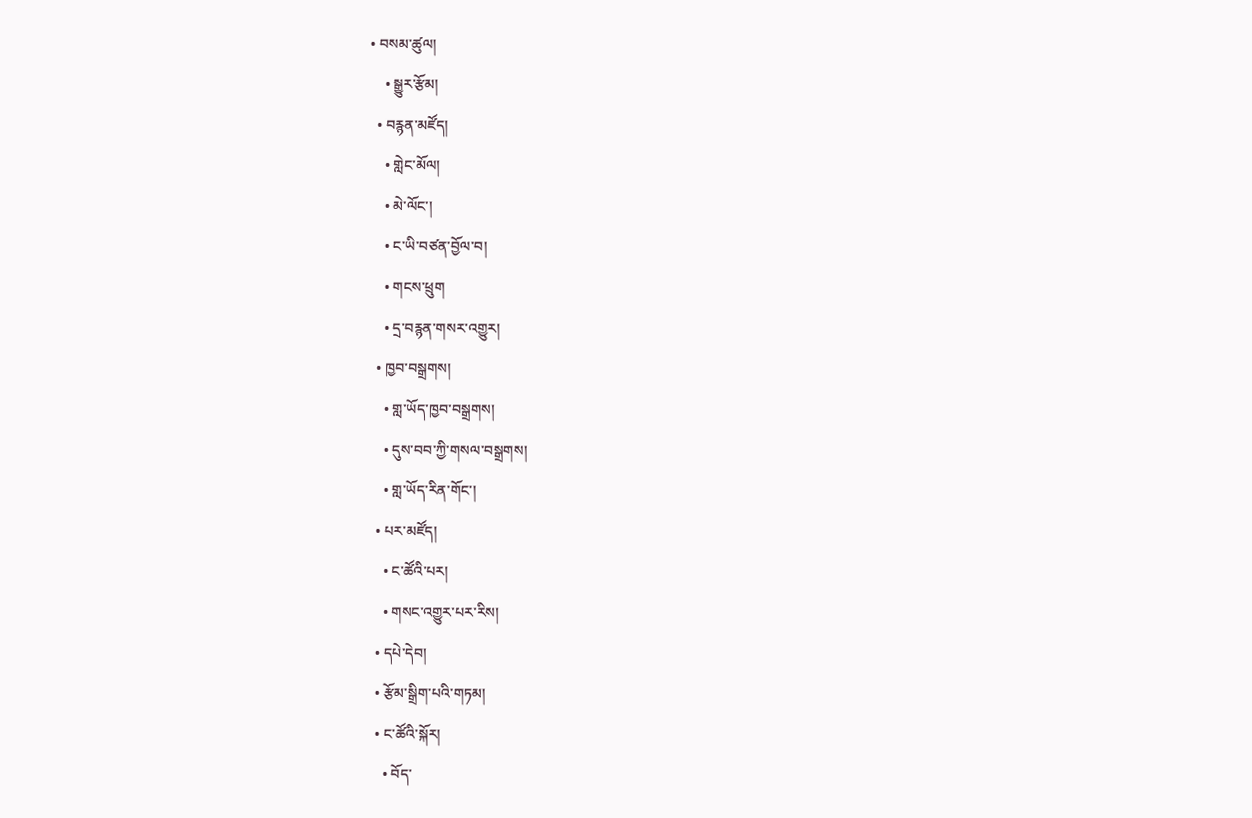• བསམ་ཚུལ།
    • སྒྱུར་རྩོམ།
  • བརྙན་མཛོད།
    • གླེང་མོལ།
    • མེ་ལོང་།
    • ང་ཡི་བཙན་བྱོལ་བ།
    • གངས་ཕྲུག
    • དྲ་བརྙན་གསར་འགྱུར།
  • ཁྱབ་བསྒྲགས།
    • གླ་ཡོད་ཁྱབ་བསྒྲགས།
    • དུས་བབ་ཀྱི་གསལ་བསྒྲགས།
    • གླ་ཡོད་རིན་གོང་།
  • པར་མཛོད།
    • ང་ཚོའི་པར།
    • གསང་འགྱུར་པར་རིས།
  • དཔེ་དེབ།
  • རྩོམ་སྒྲིག་པའི་གཏམ།
  • ང་ཚོའི་སྐོར།
    • བོད་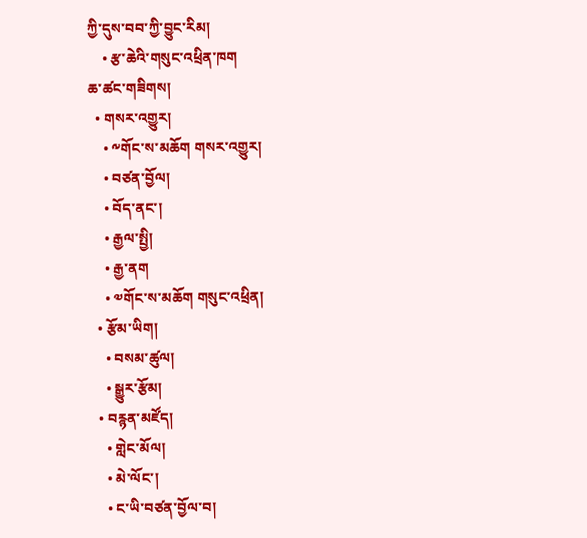ཀྱི་དུས་བབ་ཀྱི་བྱུང་རིམ།
    • རྩ་ཆེའི་གསུང་འཕྲིན་ཁག
ཆ་ཚང་གཟིགས།
  • གསར་འགྱུར།
    • ༸གོང་ས་མཆོག གསར་འགྱུར།
    • བཙན་བྱོལ།
    • བོད་ནང་།
    • རྒྱལ་སྤྱི།
    • རྒྱ་ནག
    • ༧གོང་ས་མཆོག གསུང་འཕྲིན།
  • རྩོམ་ཡིག།
    • བསམ་ཚུལ།
    • སྒྱུར་རྩོམ།
  • བརྙན་མཛོད།
    • གླེང་མོལ།
    • མེ་ལོང་།
    • ང་ཡི་བཙན་བྱོལ་བ།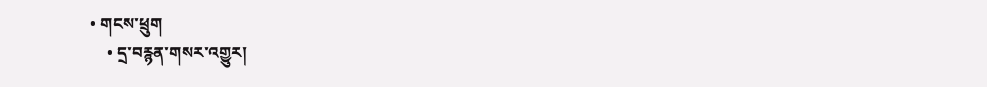• གངས་ཕྲུག
    • དྲ་བརྙན་གསར་འགྱུར།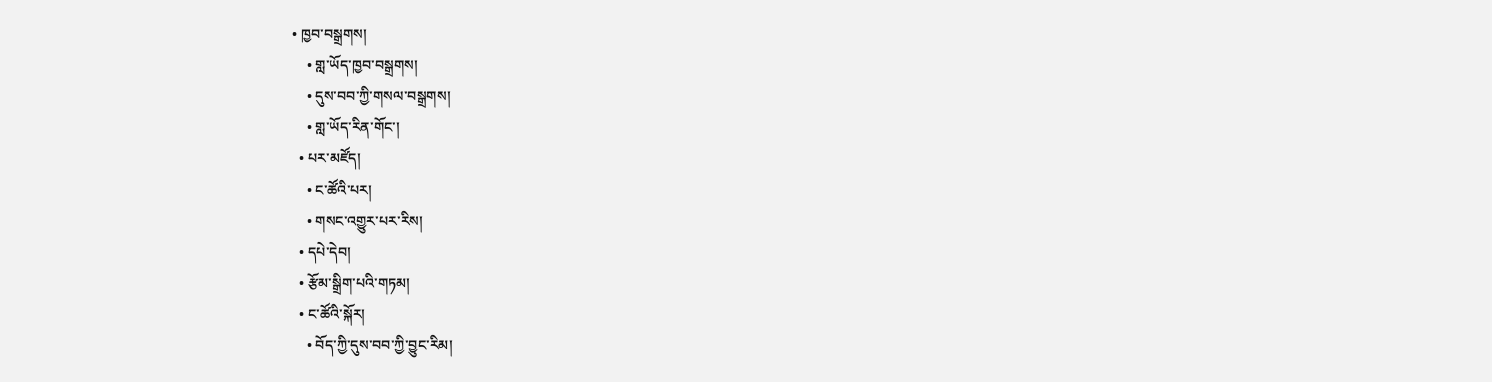• ཁྱབ་བསྒྲགས།
    • གླ་ཡོད་ཁྱབ་བསྒྲགས།
    • དུས་བབ་ཀྱི་གསལ་བསྒྲགས།
    • གླ་ཡོད་རིན་གོང་།
  • པར་མཛོད།
    • ང་ཚོའི་པར།
    • གསང་འགྱུར་པར་རིས།
  • དཔེ་དེབ།
  • རྩོམ་སྒྲིག་པའི་གཏམ།
  • ང་ཚོའི་སྐོར།
    • བོད་ཀྱི་དུས་བབ་ཀྱི་བྱུང་རིམ།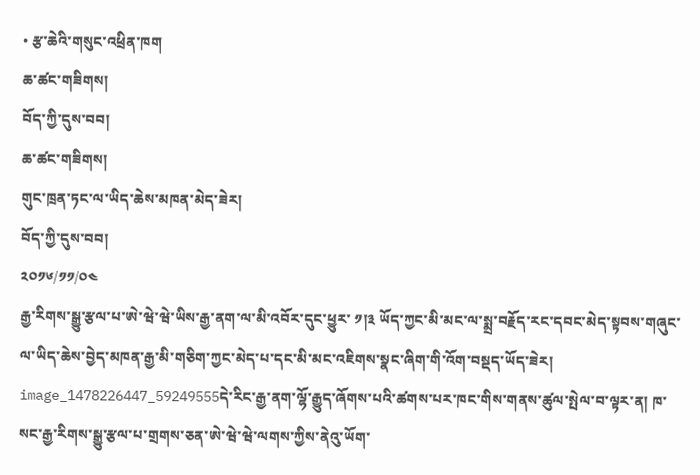• རྩ་ཆེའི་གསུང་འཕྲིན་ཁག
ཆ་ཚང་གཟིགས།
བོད་ཀྱི་དུས་བབ།
ཆ་ཚང་གཟིགས།
གུང་ཁྲན་ཏང་ལ་ཡིད་ཆེས་མཁན་མེད་ཟེར།
བོད་ཀྱི་དུས་བབ།
༢༠༡༦/༡༡/༠༤
རྒྱ་རིགས་སྒྱུ་རྩལ་པ་ཨེ་ཝེ་ཝེ་ཡིས་རྒྱ་ནག་ལ་མི་འབོར་དུང་ཕྱུར་ ༡།༣ ཡོད་ཀྱང་མི་མང་ལ་སྨྲ་བརྗོད་རང་དབང་མེད་སྟབས་གཞུང་ལ་ཡིད་ཆེས་བྱེད་མཁན་རྒྱ་མི་གཅིག་ཀྱང་མེད་པ་དང་མི་མང་འཇིགས་སྣང་ཞིག་གི་འོག་བསྡད་ཡོད་ཟེར།
image_1478226447_59249555དེ་རིང་རྒྱ་ནག་ལྷོ་རྒྱུད་ཞོགས་པའི་ཚགས་པར་ཁང་གིས་གནས་ཚུལ་སྤེལ་བ་ལྟར་ན། ཁ་སང་རྒྱ་རིགས་སྒྱུ་རྩལ་པ་གྲགས་ཅན་ཨེ་ཝེ་ཝེ་ལགས་ཀྱིས་ནེའུ་ཡོག་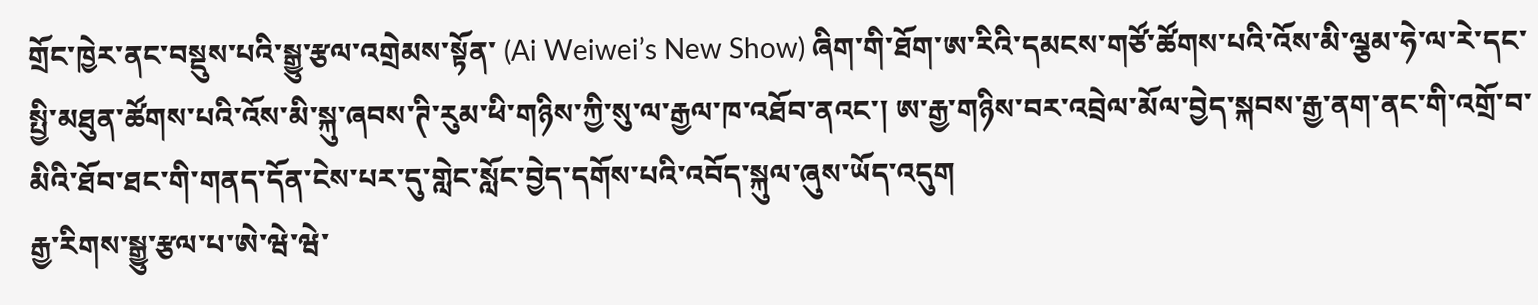གྲོང་ཁྱེར་ནང་བསྡུས་པའི་སྒྱུ་རྩལ་འགྲེམས་སྟོན་ (Ai Weiwei’s New Show) ཞིག་གི་ཐོག་ཨ་རིའི་དམངས་གཙོ་ཚོགས་པའི་འོས་མི་ལྕམ་ཧེ་ལ་རེ་དང་སྤྱི་མཐུན་ཚོགས་པའི་འོས་མི་སྐུ་ཞབས་ཊི་རུམ་ཕི་གཉིས་ཀྱི་སུ་ལ་རྒྱལ་ཁ་འཐོབ་ནའང་། ཨ་རྒྱ་གཉིས་བར་འབྲེལ་མོལ་བྱེད་སྐབས་རྒྱ་ནག་ནང་གི་འགྲོ་བ་མིའི་ཐོབ་ཐང་གི་གནད་དོན་ངེས་པར་དུ་གླེང་སློང་བྱེད་དགོས་པའི་འབོད་སྐུལ་ཞུས་ཡོད་འདུག
རྒྱ་རིགས་སྒྱུ་རྩལ་པ་ཨེ་ཝེ་ཝེ་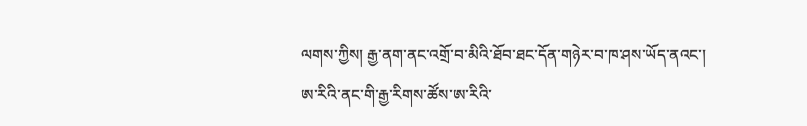ལགས་ཀྱིས། རྒྱ་ནག་ནང་འགྲོ་བ་མིའི་ཐོབ་ཐང་དོན་གཉེར་བ་ཁ་ཤས་ཡོད་ནའང་། ཨ་རིའི་ནང་གི་རྒྱ་རིགས་ཚོས་ཨ་རིའི་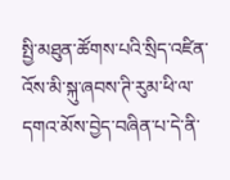སྤྱི་མཐུན་ཚོགས་པའི་སྲིད་འཛིན་འོས་མི་སྐུ་ཞབས་ཊི་རུམ་ཕི་ལ་དགའ་མོས་བྱེད་བཞིན་པ་དེ་ནི་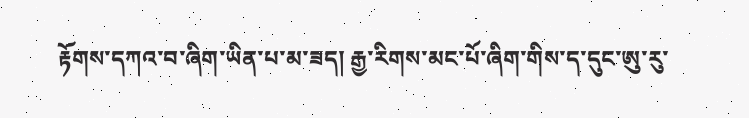རྟོགས་དཀའ་བ་ཞིག་ཡིན་པ་མ་ཟད། རྒྱ་རིགས་མང་པོ་ཞིག་གིས་ད་དུང་ཨུ་རུ་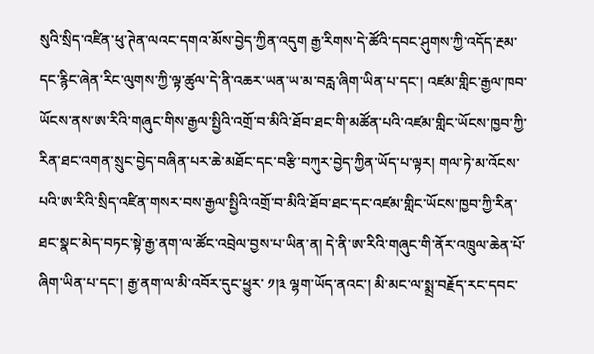སུའི་སྲིད་འཛིན་ཕུ་ཊེན་ལའང་དགའ་མོས་བྱེད་ཀྱིན་འདུག རྒྱ་རིགས་དེ་ཚོའི་དབང་ཤུགས་ཀྱི་འདོད་རྔམ་དང་རྙིང་ཞེན་རིང་ལུགས་ཀྱི་ལྟ་ཚུལ་དེ་ནི་འཆར་ཡན་ཡ་མ་བརླ་ཞིག་ཡིན་པ་དང་། འཛམ་གླིང་རྒྱལ་ཁབ་ཡོངས་ནས་ཨ་རིའི་གཞུང་གིས་རྒྱལ་སྤྱིའི་འགྲོ་བ་མིའི་ཐོབ་ཐང་གི་མཚོན་པའི་འཛམ་གླིང་ཡོངས་ཁྱབ་ཀྱི་རིན་ཐང་འགན་སྲུང་བྱེད་བཞིན་པར་ཆེ་མཐོང་དང་བརྩི་བཀུར་བྱེད་ཀྱིན་ཡོད་པ་ལྟར། གལ་ཏེ་མ་འོངས་པའི་ཨ་རིའི་སྲིད་འཛིན་གསར་བས་རྒྱལ་སྤྱིའི་འགྲོ་བ་མིའི་ཐོབ་ཐང་དང་འཛམ་གླིང་ཡོངས་ཁྱབ་ཀྱི་རིན་ཐང་སྣང་མེད་བཏང་སྟེ་རྒྱ་ནག་ལ་ཚོང་འབྲེལ་བྱས་པ་ཡིན་ན། དེ་ནི་ཨ་རིའི་གཞུང་གི་ནོར་འཁྲུལ་ཆེན་པོ་ཞིག་ཡིན་པ་དང་། རྒྱ་ནག་ལ་མི་འབོར་དུང་ཕྱུར་ ༡།༣ ལྷག་ཡོད་ནའང་། མི་མང་ལ་སྨྲ་བརྗོད་རང་དབང་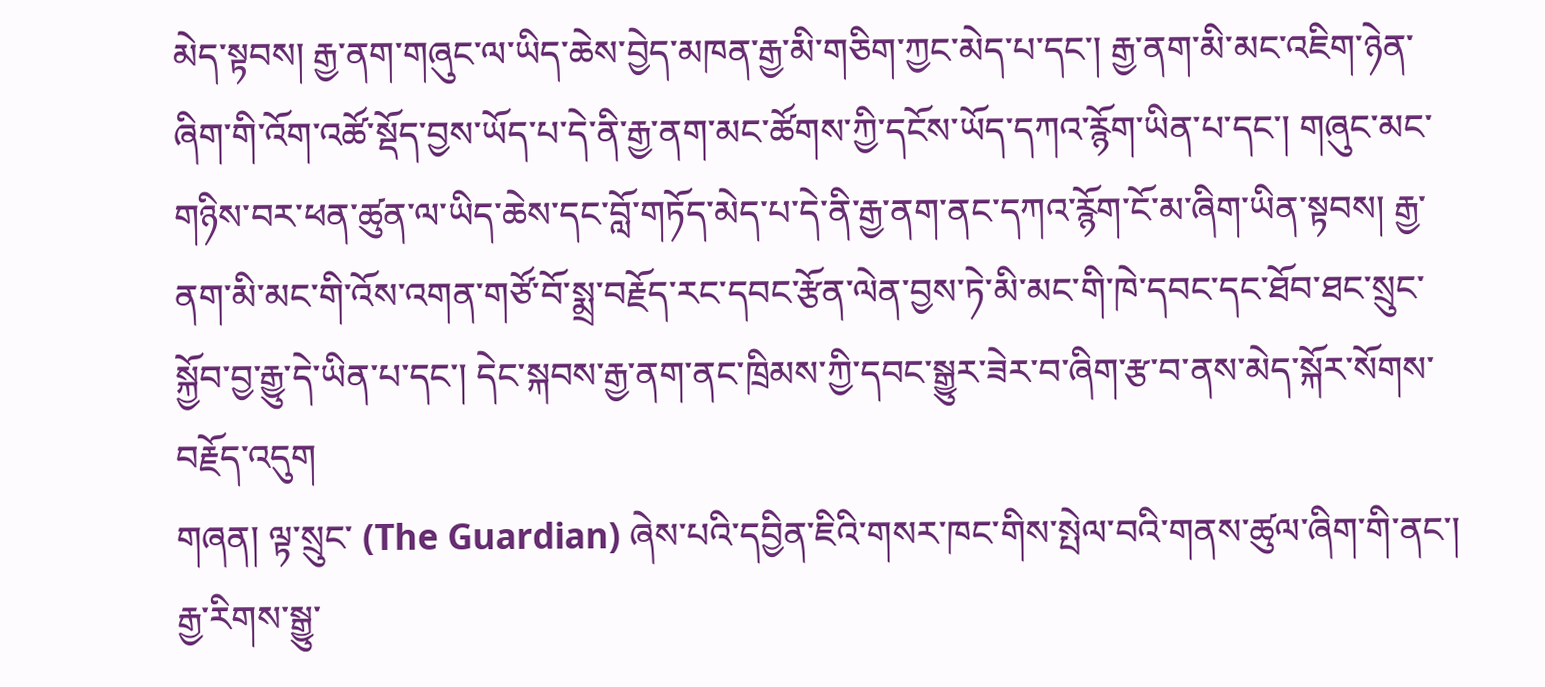མེད་སྟབས། རྒྱ་ནག་གཞུང་ལ་ཡིད་ཆེས་བྱེད་མཁན་རྒྱ་མི་གཅིག་ཀྱང་མེད་པ་དང་། རྒྱ་ནག་མི་མང་འཇིག་ཉེན་ཞིག་གི་འོག་འཚོ་སྡོད་བྱས་ཡོད་པ་དེ་ནི་རྒྱ་ནག་མང་ཚོགས་ཀྱི་དངོས་ཡོད་དཀའ་རྙོག་ཡིན་པ་དང་། གཞུང་མང་གཉིས་བར་ཕན་ཚུན་ལ་ཡིད་ཆེས་དང་བློ་གཏོད་མེད་པ་དེ་ནི་རྒྱ་ནག་ནང་དཀའ་རྙོག་ངོ་མ་ཞིག་ཡིན་སྟབས། རྒྱ་ནག་མི་མང་གི་འོས་འགན་གཙོ་བོ་སྨྲ་བརྗོད་རང་དབང་རྩོན་ལེན་བྱས་ཏེ་མི་མང་གི་ཁེ་དབང་དང་ཐོབ་ཐང་སྲུང་སྐྱོབ་བྱ་རྒྱུ་དེ་ཡིན་པ་དང་། དེང་སྐབས་རྒྱ་ནག་ནང་ཁྲིམས་ཀྱི་དབང་སྒྱུར་ཟེར་བ་ཞིག་རྩ་བ་ནས་མེད་སྐོར་སོགས་བརྗོད་འདུག
གཞན། ལྟ་སྲུང་ (The Guardian) ཞེས་པའི་དབྱིན་ཇིའི་གསར་ཁང་གིས་སྤེལ་བའི་གནས་ཚུལ་ཞིག་གི་ནང་། རྒྱ་རིགས་སྒྱུ་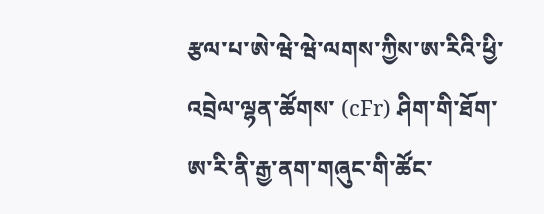རྩལ་པ་ཨེ་ཝེ་ཝེ་ལགས་ཀྱིས་ཨ་རིའི་ཕྱི་འབྲེལ་ལྷན་ཚོགས་ (cFr) ཤིག་གི་ཐོག་ཨ་རི་ནི་རྒྱ་ནག་གཞུང་གི་ཚོང་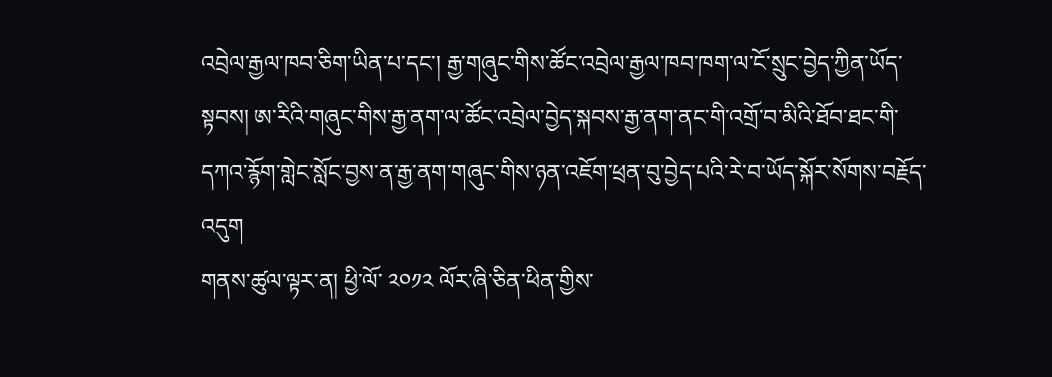འབྲེལ་རྒྱལ་ཁབ་ཅིག་ཡིན་པ་དང་། རྒྱ་གཞུང་གིས་ཚོང་འབྲེལ་རྒྱལ་ཁབ་ཁག་ལ་ངོ་སྲུང་བྱེད་ཀྱིན་ཡོད་སྟབས། ཨ་རིའི་གཞུང་གིས་རྒྱ་ནག་ལ་ཚོང་འབྲེལ་བྱེད་སྐབས་རྒྱ་ནག་ནང་གི་འགྲོ་བ་མིའི་ཐོབ་ཐང་གི་དཀའ་རྙོག་གླེང་སློང་བྱས་ན་རྒྱ་ནག་གཞུང་གིས་ཉན་འཇོག་ཕྲན་བུ་བྱེད་པའི་རེ་བ་ཡོད་སྐོར་སོགས་བརྗོད་འདུག
གནས་ཚུལ་ལྟར་ན། ཕྱི་ལོ་ ༢༠༡༢ ལོར་ཞི་ཅིན་ཕིན་གྱིས་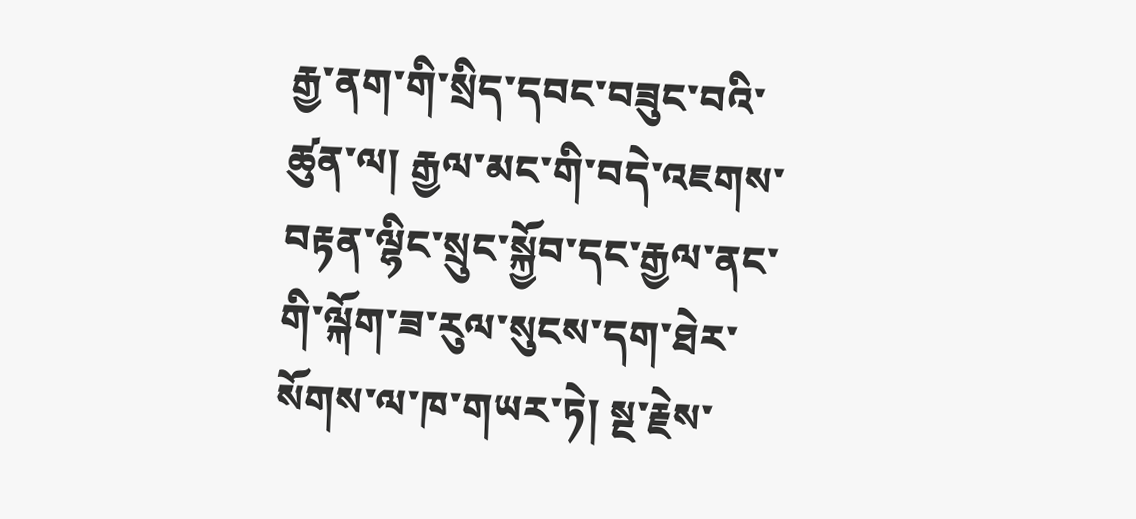རྒྱ་ནག་གི་སྲིད་དབང་བཟུང་བའི་ཚུན་ལ། རྒྱལ་མང་གི་བདེ་འཇགས་བརྟན་ལྷིང་སྲུང་སྐྱོབ་དང་རྒྱལ་ནང་གི་ལྐོག་ཟ་རུལ་སུངས་དག་ཐེར་སོགས་ལ་ཁ་གཡར་ཏེ། སྔ་རྗེས་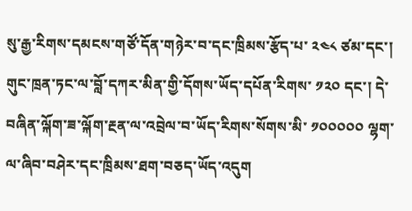སུ་རྒྱ་རིགས་དམངས་གཙོ་དོན་གཉེར་བ་དང་ཁྲིམས་རྩོད་པ་ ༢༤༨ ཙམ་དང་། གུང་ཁྲན་ཏང་ལ་བློ་དཀར་མིན་གྱི་དོགས་ཡོད་དཔོན་རིགས་ ༡༢༠ དང་། དེ་བཞིན་ལྐོག་ཟ་ལྐོག་རྔན་ལ་འབྲེལ་བ་ཡོད་རིགས་སོགས་མི་ ༡༠༠༠༠༠ ལྷག་ལ་ཞིབ་བཤེར་དང་ཁྲིམས་ཐག་བཅད་ཡོད་འདུག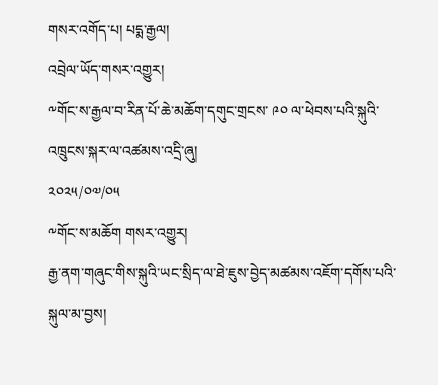གསར་འགོད་པ། པདྨ་རྒྱལ།
འབྲེལ་ཡོད་གསར་འགྱུར།
༸གོང་ས་རྒྱལ་བ་རིན་པོ་ཆེ་མཆོག་དགུང་གྲངས་ ༩༠ ལ་ཕེབས་པའི་སྐུའི་འཁྲུངས་སྐར་ལ་འཚམས་འདྲི་ཞུ།
༢༠༢༥/༠༧/༠༥
༸གོང་ས་མཆོག གསར་འགྱུར།
རྒྱ་ནག་གཞུང་གིས་སྐུའི་ཡང་སྲིད་ལ་ཐེ་ཇུས་བྱེད་མཚམས་འཇོག་དགོས་པའི་སྐུལ་མ་བྱས།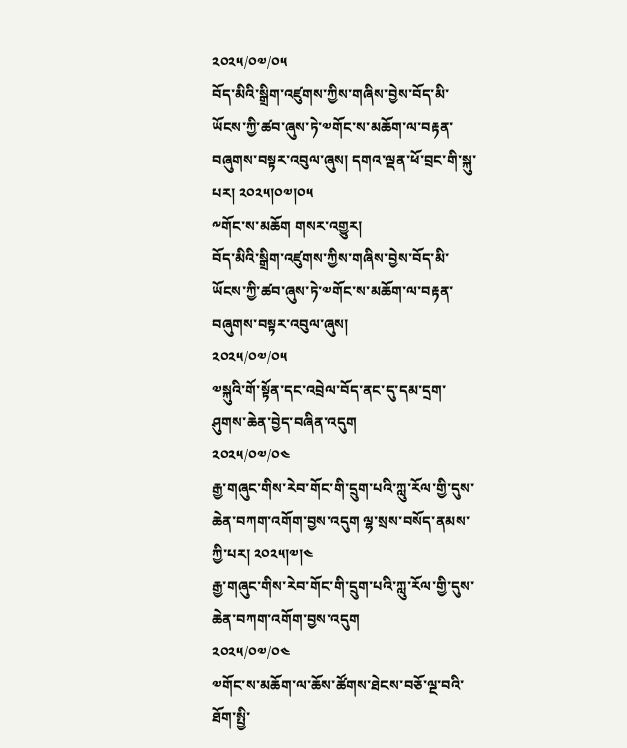༢༠༢༥/༠༧/༠༥
བོད་མིའི་སྒྲིག་འཛུགས་ཀྱིས་གཞིས་བྱེས་བོད་མི་ཡོངས་ཀྱི་ཚབ་ཞུས་ཏེ་༧གོང་ས་མཆོག་ལ་བརྟན་བཞུགས་བསྟར་འབུལ་ཞུས། དགའ་ལྡན་ཕོ་བྲང་གི་སྐུ་པར། ༢༠༢༥།༠༧།༠༥
༸གོང་ས་མཆོག གསར་འགྱུར།
བོད་མིའི་སྒྲིག་འཛུགས་ཀྱིས་གཞིས་བྱེས་བོད་མི་ཡོངས་ཀྱི་ཚབ་ཞུས་ཏེ་༧གོང་ས་མཆོག་ལ་བརྟན་བཞུགས་བསྟར་འབུལ་ཞུས།
༢༠༢༥/༠༧/༠༥
༧སྐུའི་གོ་སྟོན་དང་འབྲེལ་བོད་ནང་དུ་དམ་དྲག་ཤུགས་ཆེན་བྱེད་བཞིན་འདུག
༢༠༢༥/༠༧/༠༤
རྒྱ་གཞུང་གིས་རེབ་གོང་གི་དྲུག་པའི་ཀླུ་རོལ་གྱི་དུས་ཆེན་བཀག་འགོག་བྱས་འདུག ལྷ་སྲས་བསོད་ནམས་ཀྱི་པར། ༢༠༢༥།༧།༤
རྒྱ་གཞུང་གིས་རེབ་གོང་གི་དྲུག་པའི་ཀླུ་རོལ་གྱི་དུས་ཆེན་བཀག་འགོག་བྱས་འདུག
༢༠༢༥/༠༧/༠༤
༧གོང་ས་མཆོག་ལ་ཆོས་ཚོགས་ཐེངས་བཅོ་ལྔ་བའི་ཐོག་སྤྱི་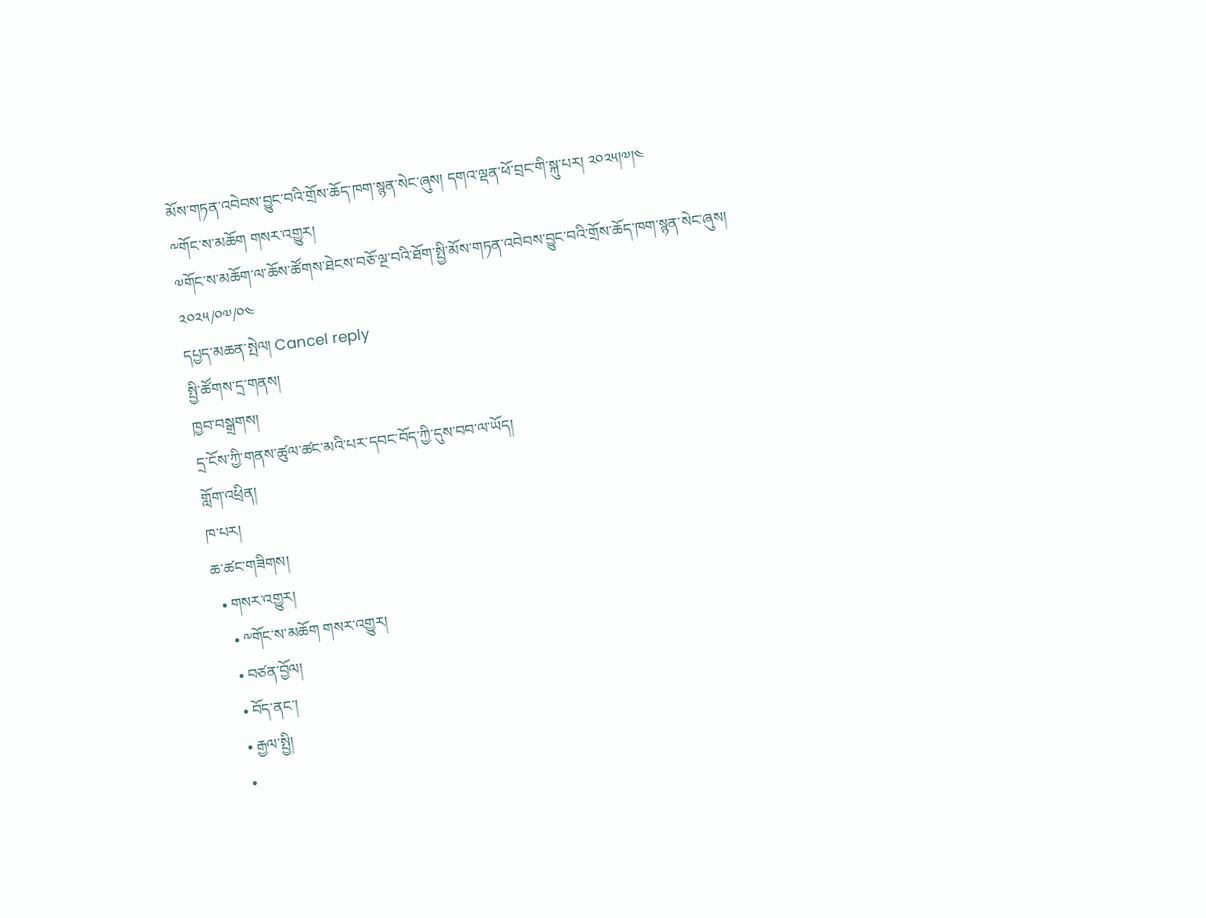མོས་གཏན་འབེབས་བྱུང་བའི་གྲོས་ཆོད་ཁག་སྙན་སེང་ཞུས། དགའ་ལྡན་ཕོ་བྲང་གི་སྐུ་པར། ༢༠༢༥།༧།༤
༸གོང་ས་མཆོག གསར་འགྱུར།
༧གོང་ས་མཆོག་ལ་ཆོས་ཚོགས་ཐེངས་བཅོ་ལྔ་བའི་ཐོག་སྤྱི་མོས་གཏན་འབེབས་བྱུང་བའི་གྲོས་ཆོད་ཁག་སྙན་སེང་ཞུས།
༢༠༢༥/༠༧/༠༤
དཔྱད་མཆན་སྤེལ། Cancel reply
སྤྱི་ཚོགས་དྲ་གནས།
ཁྱབ་བསྒྲགས།
དྲ་ངོས་ཀྱི་གནས་ཚུལ་ཚང་མའི་པར་དབང་བོད་ཀྱི་དུས་བབ་ལ་ཡོད།
གློག་འཕྲིན།
ཁ་པར།
ཆ་ཚང་གཟིགས།
  • གསར་འགྱུར།
    • ༸གོང་ས་མཆོག གསར་འགྱུར།
    • བཙན་བྱོལ།
    • བོད་ནང་།
    • རྒྱལ་སྤྱི།
    •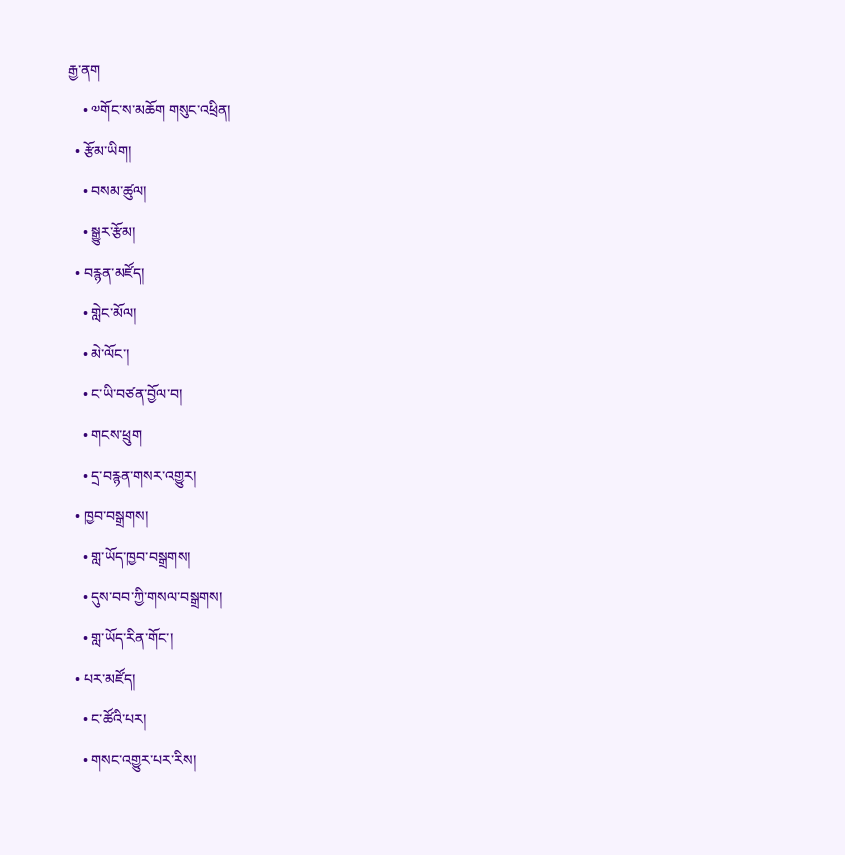རྒྱ་ནག
    • ༧གོང་ས་མཆོག གསུང་འཕྲིན།
  • རྩོམ་ཡིག།
    • བསམ་ཚུལ།
    • སྒྱུར་རྩོམ།
  • བརྙན་མཛོད།
    • གླེང་མོལ།
    • མེ་ལོང་།
    • ང་ཡི་བཙན་བྱོལ་བ།
    • གངས་ཕྲུག
    • དྲ་བརྙན་གསར་འགྱུར།
  • ཁྱབ་བསྒྲགས།
    • གླ་ཡོད་ཁྱབ་བསྒྲགས།
    • དུས་བབ་ཀྱི་གསལ་བསྒྲགས།
    • གླ་ཡོད་རིན་གོང་།
  • པར་མཛོད།
    • ང་ཚོའི་པར།
    • གསང་འགྱུར་པར་རིས།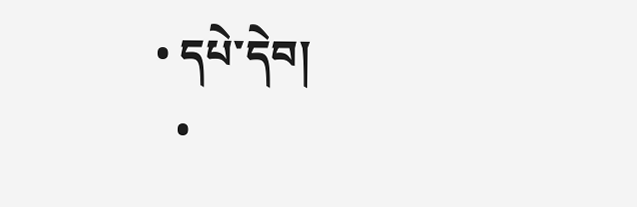• དཔེ་དེབ།
  •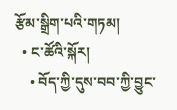རྩོམ་སྒྲིག་པའི་གཏམ།
  • ང་ཚོའི་སྐོར།
    • བོད་ཀྱི་དུས་བབ་ཀྱི་བྱུང་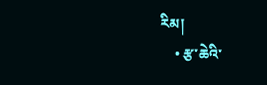རིམ།
    • རྩ་ཆེའི་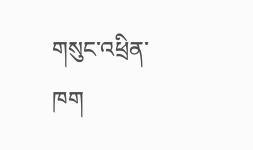གསུང་འཕྲིན་ཁག